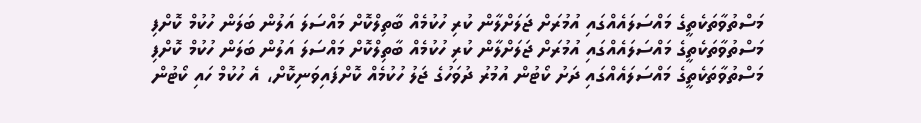މަސްތުވާތަކެތީގެ މައްސަލައެއްގައި އުމުރަށް ޖަލަށްލާން ކުރި ހުކުމެއް ބާތިލްކޮށް މައްސަލަ އަލުން ބަލަން ހުކުމް ކޮށްފި
މަސްތުވާތަކެތީގެ މައްސަލައެއްގައި އުމުރަށް ޖަލަށްލާން ކުރި ހުކުމެއް ބާތިލްކޮށް މައްސަލަ އަލުން ބަލަން ހުކުމް ކޮށްފި
މަސްތުވާތަކެތީގެ މައްސަލައެއްގައި ދަށު ކޯޓުން އުމުރު ދުވަހުގެ ޖަލު ހުކުމެއް ކޮށްފައިވަނިކޮށް، އެ ހުކުމް ހައި ކޯޓުން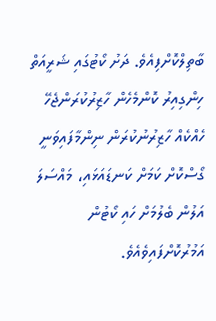ބާތިލްކޮށްފިއެވެ. ދަށު ކޯޓުގައި ޝަރީއަތް ހިންގިއިރު ކޮންމެހެން ހާޒިރުކުރަންޖެހޭ ހެއްކެއް ހާޒިރުނުކުރަން ނިންމާފައިވަނީ ގޯސްކޮށް ކަމަށް ކަނޑައަޅައި، މައްސަލަ އަލުން ބެލުމަށް ހައި ކޯޓުން އަމުރުކޮށްފައިވެއެވެ.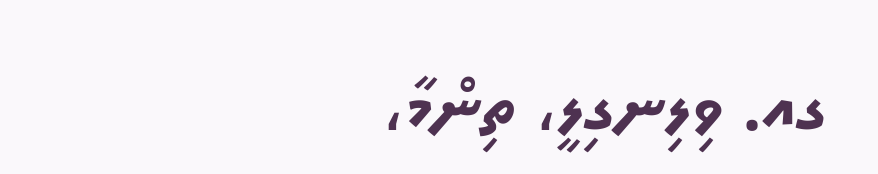ގއ. ވިލިނގިލީ، ތިންމާ،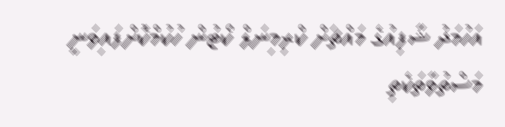އަހުމަދު ޝާފިއުގެ މައްޗަށް ކްރިމިނަލް ކޯޓުން ހުކުމްކޮށްފައިވަނީ މަސްތުވާތަކެތި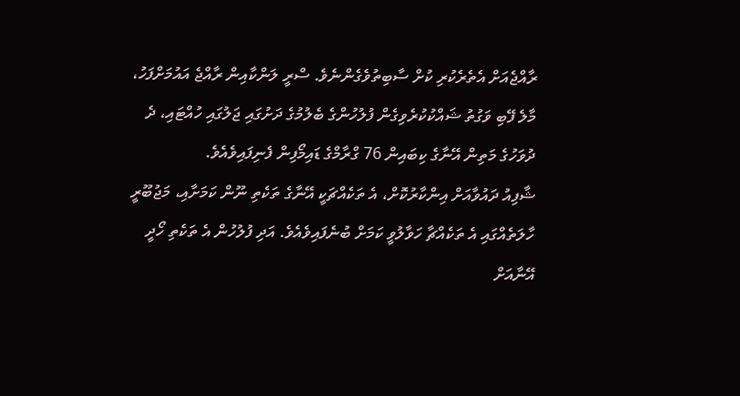ރާއްޖެއަށް އެތެރެކުރި ކުށް ސާބިތުވެގެންނެވެ. ސްރީ ލަންކާއިން ރާއްޖެ އައުމަށްފަހު، މާލެ ފޭބި ވަގުތު ޝައްކުކުރެވިގެން ފުލުހުންގެ ބެލުމުގެ ދަށުގައި ޖަލުގައި ހުއްޓައި، ދެ ދުވަހުގެ މަތިން އޭނާގެ ކިބައިން 76 ގްރާމްގެ ޑައިމޯފިން ފެނިފައިވެއެވެ.
ޝާފިއު ދައުވާއަށް އިންކާރުކޮށް، އެ ތަކެއްޗަކީ އޭނާގެ ތަކެތި ނޫން ކަމަށާއި، މަޖުބޫރީ ހާލަތެއްގައި އެ ތަކެއްޗާ ހަވާލުވީ ކަމަށް ބުނެފައިވެއެވެ. އަދި ފުލުހުން އެ ތަކެތި ހޯދީ އޭނާއަށް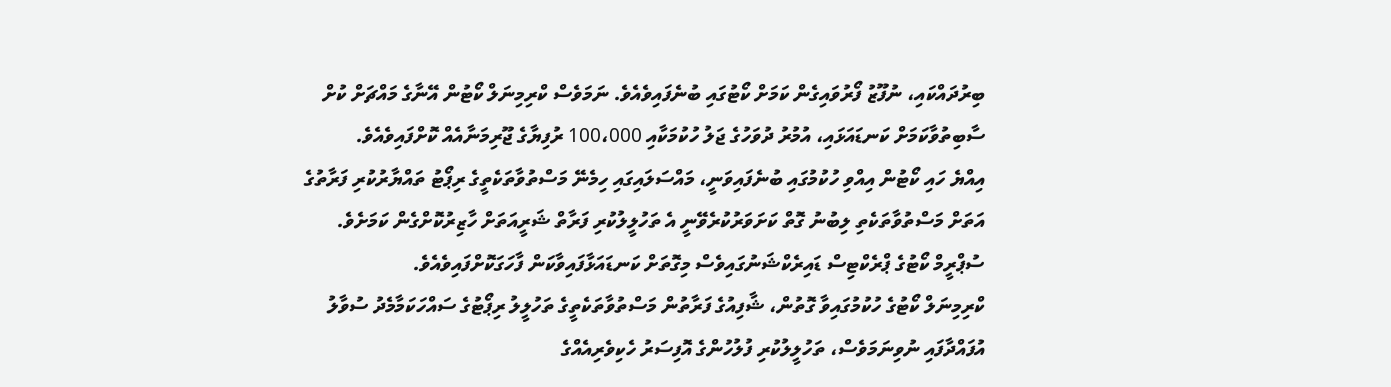ބިރުދައްކައި، ނުފޫޒު ފޯރުވައިގެން ކަމަށް ކޯޓުގައި ބުނެފައިވެއެވެ. ނަމަވެސް ކްރިމިނަލް ކޯޓުން އޭނާގެ މައްޗަށް ކުށް ސާބިތުވާކަމަށް ކަނޑައަޅައި، އުމުރު ދުވަހުގެ ޖަލު ހުކުމަކާއި 100،000 ރުފިޔާގެ ޖޫރިމަނާއެއް ކޮށްފައިވެއެވެ.
އިއްޔެ ހައި ކޯޓުން އިއްވި ހުކުމުގައި ބުނެފައިވަނީ، މައްސަލައިގައި ހިމެނޭ މަސްތުވާތަކެތީގެ ރިޕޯޓު ތައްޔާރުކުރި ފަރާތުގެ އަތަށް މަސްތުވާތަކެތި ލިބުނު ގޮތް ކަށަވަރުކުރެވޭނީ އެ ތަހުލީލުކުރި ފަރާތް ޝަރީއަތަށް ހާޒިރުކޮށްގެން ކަމަށެވެ. ސުޕްރީމް ކޯޓުގެ ޕްރެކްޓިސް ޑައިރެކްޝަނުގައިވެސް މިގޮތަށް ކަނޑައަޅާފައިވާކަން ފާހަގަކޮށްފައިވެއެވެ.
ކްރިމިނަލް ކޯޓުގެ ހުކުމުގައިވާ ގޮތުން، ޝާފިއުގެ ފަރާތުން މަސްތުވާތަކެތީގެ ތަހުލީލު ރިޕޯޓުގެ ސައްހަކަމާމެދު ސުވާލު އުފައްދާފައި ނުވިނަމަވެސް، ތަހުލީލުކުރި ފުލުހުންގެ އޮފިސަރު ހެކިވެރިއެއްގެ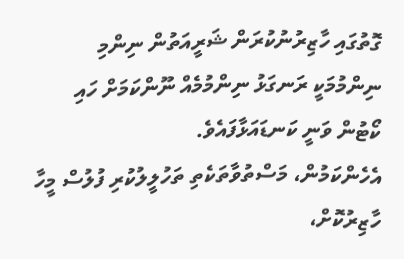ގޮތުގައި ހާޒިރުނުކުރަން ޝަރީއަތުން ނިންމި ނިންމުމަކީ ރަނގަޅު ނިންމުމެއް ނޫންކަމަށް ހައި ކޯޓުން ވަނީ ކަނޑައަޅާފައެވެ.
އެހެންކަމުން، މަސްތުވާތަކެތި ތަހުލީލުކުރި ފުލުސް މީހާ ހާޒިރުކޮށް،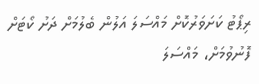ރިޕޯޓު ކަށަވަރުކޮށް މައްސަލަ އަލުން ބެލުމަށް ދަށު ކޯޓަށް ފޮނުވުމަށް، މައްސަލަ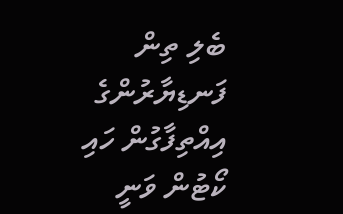ބެލި ތިން ފަނޑިޔާރުންގެ އިއްތިފާގުން ހައި ކޯޓުން ވަނީ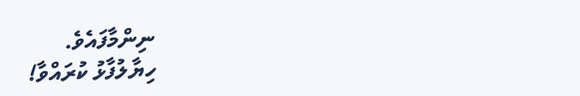ނިންމާފައެވެ.
ހިޔާލުފާޅު ކުރައްވާ!